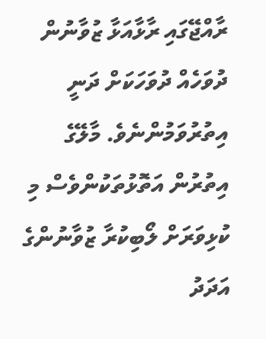ރާއްޖޭގައި ރާޅާއަޅާ ޒުވާނުން ދުވަހެއް ދުވަހަކަށް ދަނީ އިތުރުވަމުންނެވެ. މާލޭގެ އިތުރުން އަތޮޅުތަކުންވެސް މި ކުޅިވަރަށް ލޯބިކުރާ ޒުވާނުންގެ އަދަދު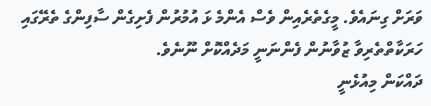ވަރަށް ގިނައެވެ. މީގެތެރެއިން ވެސް އެންމެ ޅަ އުމުރުން ފެށިގެން ސާފިންގެ ތެރޭގައި ހަރަކާތްތެރިވާ ޒުވާނުން ފެންނަނީ މަދެއްކޮށް ނޫނެވެ.
ދައްކަން މިއުޅެނީ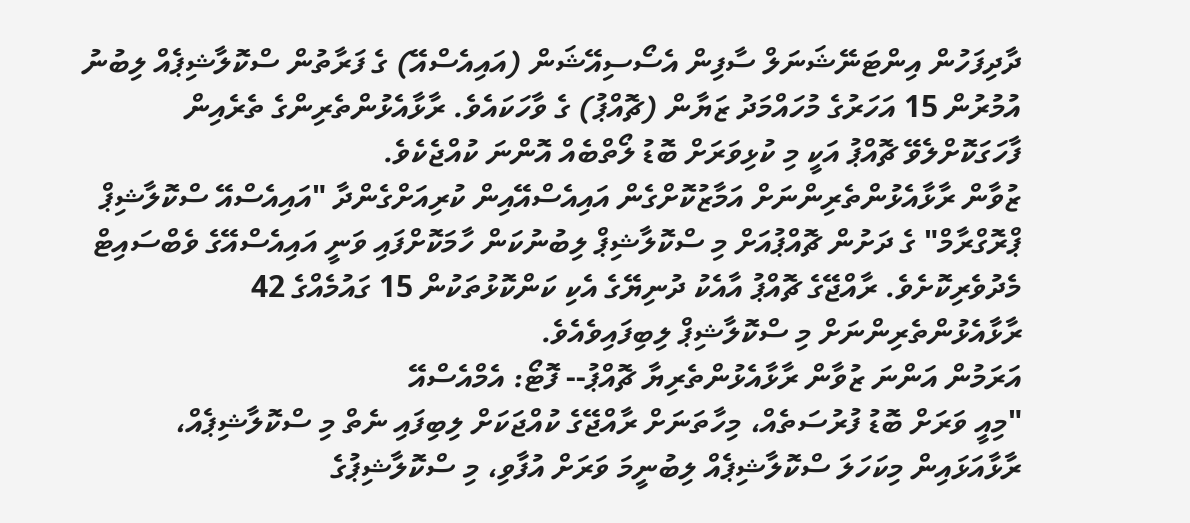ދާދިފަހުން އިންޓަނޭޝަނަލް ސާފިން އެސޯސިއޭޝަން (އައިއެސްއޭ) ގެ ފަރާތުން ސްކޮލާޝިޕެއް ލިބުނު އުމުރުން 15 އަހަރުގެ މުހައްމަދު ޒަޔާން (ޗޮއްޕު) ގެ ވާހަކައެވެ. ރާޅާއެޅުންތެރިންގެ ތެރެއިން ފާހަގަކޮށްލެވޭ ޗޮއްޕު އަކީ މި ކުޅިވަރަށް ބޮޑު ލޯތްބެއް އޮންނަ ކުއްޖެކެވެ.
ޒުވާން ރާޅާއެޅުންތެރިންނަށް އަމާޒުކޮށްގެން އައިއެސްއޭއިން ކުރިއަށްގެންދާ "އައިއެސްއޭ ސްކޮލާޝިޕް ޕްރޮގްރާމް" ގެ ދަށުން ޗޮއްޕުއަށް މި ސްކޮލާޝިޕް ލިބުނުކަން ހާމަކޮށްފައި ވަނީ އައިއެސްއޭގެ ވެބްސައިޓް މެދުވެރިކޮށެވެ. ރާއްޖޭގެ ޗޮއްޕު އާއެކު ދުނިޔޭގެ އެކި ކަންކޮޅުތަކުން 15 ގައުމެއްގެ 42 ރާޅާއެޅުންތެރިންނަށް މި ސްކޮލާޝިޕް ލިބިފައިވެއެވެ.
އަރަމުން އަންނަ ޒުވާން ރާޅާއެޅުންތެރިޔާ ޗޮއްޕު-- ފޮޓޯ: އެމްއެސްއޭ
"މިއީ ވަރަށް ބޮޑު ފުރުސަތެއް، މިހާތަނަށް ރާއްޖޭގެ ކުއްޖަކަށް ލިބިފައި ނެތް މި ސްކޮލާޝިޕެއް، ރާޅާއަޅައިން މިކަހަލަ ސްކޮލާޝިޕެއް ލިބުނީމަ ވަރަށް އުފާވި، މި ސްކޮލާޝިޕުގެ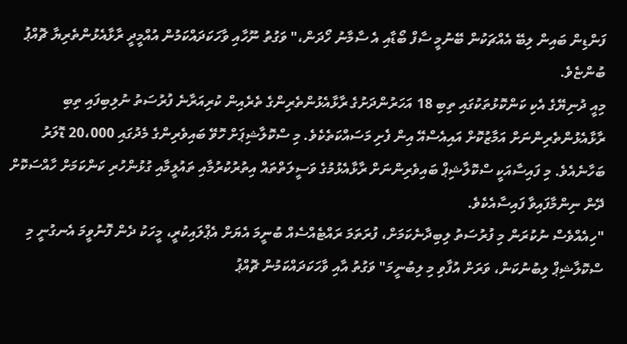ފަންޑިން ބައިން ލިބޭ އެއްޗަކުން ބޭނުމީ ސާފް ބޯޑާއި އެ ސާމާނު ހޯދަން،" ވަގުތު ނޫހާއި ވާހަކަދައްކަމުން އުއްމީދީ ރާޅާއެޅުންތެރިޔާ ޗޮއްޕު ބުންޏެވެ.
މިއީ ދުނިޔޭގެ އެކި ކަންކޮޅުތަކުގައި ތިބި 18 އަހަރުންދަށުގެ ރާޅާއެޅުންތެރިންގެ ތެރެއިން ކުރިއަރާނެ ފުރުސަތު ނުލިބިފައި ތިބި ރާޅާއެޅުންތެރިންނަށް އަމާޒުކޮށް އައިއެސްއޭ އިން ފެށި މަސައްކަތެކެވެ. މި ސްކޮލާޝިޕަށް ހޮވޭ ބައިވެރިންގެ މެދުގައި 20،000 ޑޮލަރު ބަހާނެއެވެ. މި ފައިސާއަކީ ސްކޮލާޝިޕް ބައިވެރިންނަށް ރާޅާއެޅުމުގެ ވަސީލަތްތައް އިތުރުކުރުމާއި ތައުލީމާއި ގުޅުންހުރި ކަންކަމަށް ހާއްސަކޮށް ދޭން ނިންމާފައިވާ ފައިސާއެކެވެ.
"ހިއެއްވެސް ނުކުރަން މި ފުރުސަތު ލިބިދާނެކަމަށް، ފުރަތަމަ ރައްޓެއްސެއް ބުނީމަ އެޔަށް އެޕްލައިކުރީ، މީހަކު ދެން ފޮނުވީމަ އެނގުނީ މި ސްކޮލާޝިޕް ލިބުނުކަން، ވަރަށް އުފާވި މި ލިބުނީމަ" ވަގުތު އާއި ވާހަކަދައްކަމުން ޗޮއްޕު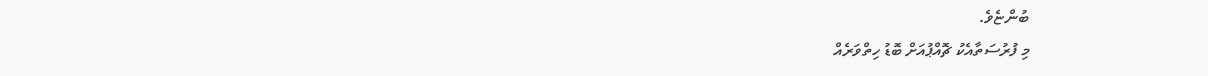ބުންޏެވެ.
މި ފުރުސަތާއެކު ޗޮއްޕުއަށް ބޮޑު ހިތްވަރެއް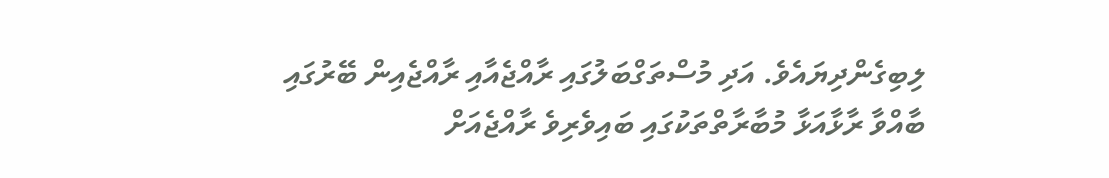ލިބިގެންދިޔައެވެ. އަދި މުސްތަގްބަލުގައި ރާއްޖެއާއި ރާއްޖެއިން ބޭރުގައި ބާއްވާ ރާޅާއަޅާ މުބާރާތްތަކުގައި ބައިވެރިވެ ރާއްޖެއަށް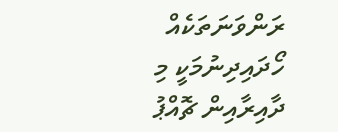ރަންވަނަތަކެއް ހޯދައިދިނުމަކީ މި ދާއިރާއިން ޗޮއްޕު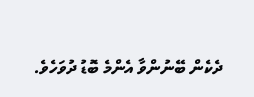ދެކެން ބޭނުންވާ އެންމެ ބޮޑު ދުވަހެވެ.